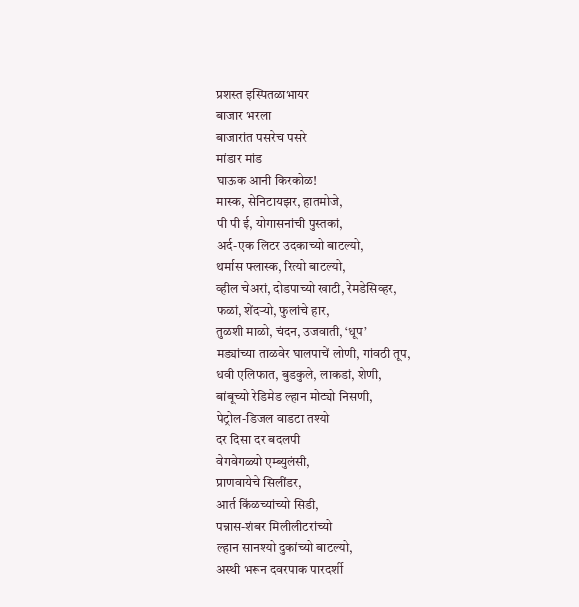प्रशस्त इस्पितळाभायर
बाजार भरला
बाजारांत पसरेच पसरे
मांडार मांड
घाऊक आनी किरकोळ!
मास्क, सेनिटायझर, हातमोजे,
पी पी ई, योगासनांची पुस्तकां,
अर्द-एक लिटर उदकाच्यो बाटल्यो,
थर्मास फ्लास्क, रित्यो बाटल्यो,
व्हील चेअरां, दोडपाच्यो खाटी, रेमडेसिव्हर,
फळां, शेंदऱ्यो, फुलांचे हार,
तुळशी माळो, चंदन, उजवाती, ‘धूप’
मड्यांच्या ताळवेर घालपाचें लोणी, गांवठी तूप,
धवी एलिफात, बुडकुले, लाकडां, शेणी,
बांबूच्यो रेडिमेड ल्हान मोट्यो निसणी,
पेट्रोल-डिजल वाडटा तश्यो
दर दिसा दर बदलपी
वेगवेगळ्यो एम्ब्युलंसी,
प्राणवायेचे सिलींडर,
आर्त किंळच्यांच्यो सिडी,
पन्नास-शंबर मिलीलीटरांच्यो
ल्हान सानश्यो दुकांच्यो बाटल्यो,
अस्थी भरून दवरपाक पारदर्शी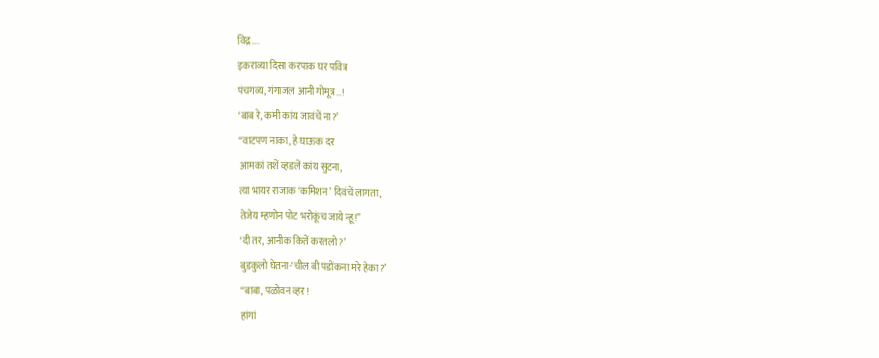विद्र….
इकराव्या दिसा करपाक घर पवित्र
पंचगव्य, गंगाजल आनी गोमूत्र…!
‘बाब रे, कमी कांय जावंचें ना?’
“वाटपण नाका, हे घाऊक दर
आमकां तशें व्हडलें कांय सुटना,
त्या भायर राजाक ‘कमिशन’ दिवंचें लागता,
तेजेय म्हणोन पोट भरोकूंच जाये न्हू!”
‘दी तर, आनीक कितें करतलो?’
बुडकुलो घेतना-‘चील बी पडोंकना मरे हेका?’
“बाबा, पळोवन व्हर!
हांगां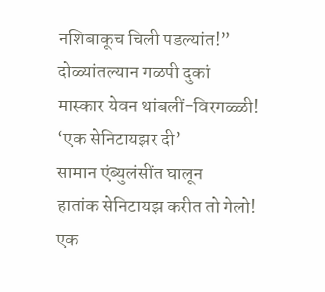नशिबाकूच चिली पडल्यांत!”
दोळ्यांतल्यान गळपी दुकां
मास्कार येवन थांबलीं-विरगळ्ळी!
‘एक सेनिटायझर दी’
सामान एंब्युलंसींत घालून
हातांक सेनिटायझ करीत तो गेलो!
एक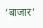‘बाजार’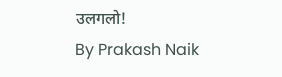उलगलो!
By Prakash Naik